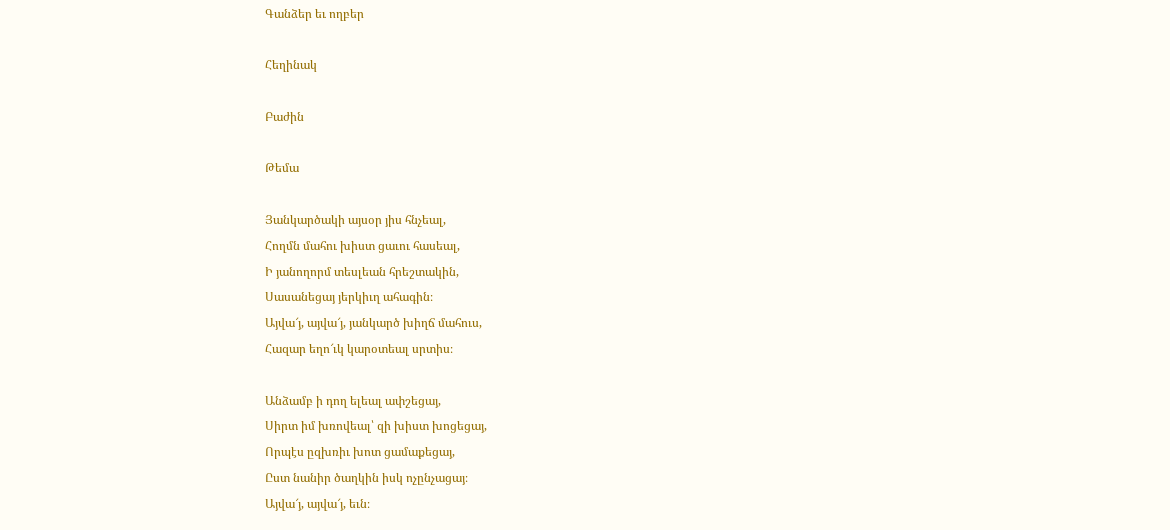Գանձեր եւ ողբեր

Հեղինակ

Բաժին

Թեմա

Յանկարծակի այսօր յիս հնչեալ,
Հողմն մահու խիստ ցաւու հասեալ,
Ի յանողորմ տեսլեան հրեշտակին,
Սասանեցայ յերկիւղ ահագին։
Այվա՜յ, այվա՜յ, յանկարծ խիղճ մահուս,
Հազար եղո՜ւկ կարօտեալ սրտիս։

Անձամբ ի դող ելեալ ափշեցայ,
Սիրտ իմ խռովեալ՝ զի խիստ խոցեցայ,
Որպէս ըզխռիւ խոտ ցամաքեցայ,
Ըստ նանիր ծաղկին իսկ ոչընչացայ։
Այվա՜յ, այվա՜յ, եւն։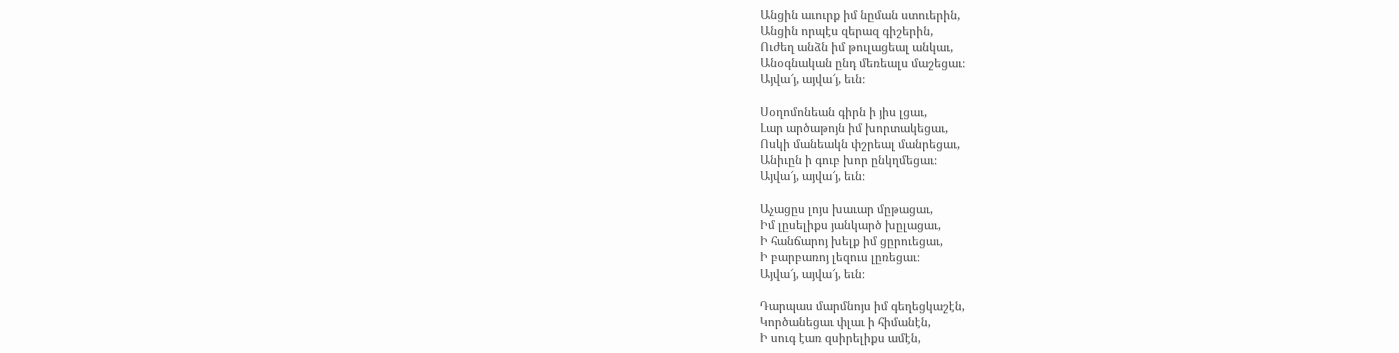Անցին աւուրք իմ նըման ստուերին,
Անցին որպէս զերազ գիշերին,
Ուժեղ անձն իմ թուլացեալ անկաւ,
Անօգնական ընդ մեռեալս մաշեցաւ։
Այվա՜յ, այվա՜յ, եւն։

Սօղոմոնեան գիրն ի յիս լցաւ,
Լար արծաթոյն իմ խորտակեցաւ,
Ոսկի մանեակն փշրեալ մանրեցաւ,
Անիւըն ի գուբ խոր ընկղմեցաւ։
Այվա՜յ, այվա՜յ, եւն։

Աչացըս լոյս խաւար մըթացաւ,
Իմ լըսելիքս յանկարծ խըլացաւ,
Ի հանճարոյ խելք իմ ցըրուեցաւ,
Ի բարբառոյ լեզուս լըռեցաւ։
Այվա՜յ, այվա՜յ, եւն։

Դարպաս մարմնոյս իմ գեղեցկաշէն,
Կործանեցաւ փլաւ ի հիմանէն,
Ի սուգ էառ զսիրելիքս ամէն,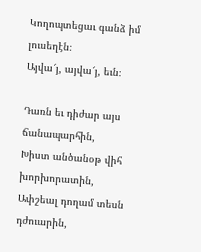Կողոպտեցաւ գանձ իմ լուսեղէն։
Այվա՜յ, այվա՜յ, եւն։

Դառն եւ դիժար այս ճանապարհին,
Խիստ անծանօթ վիհ խորխորատին,
Ափշեալ դողամ տեսն դժուարին,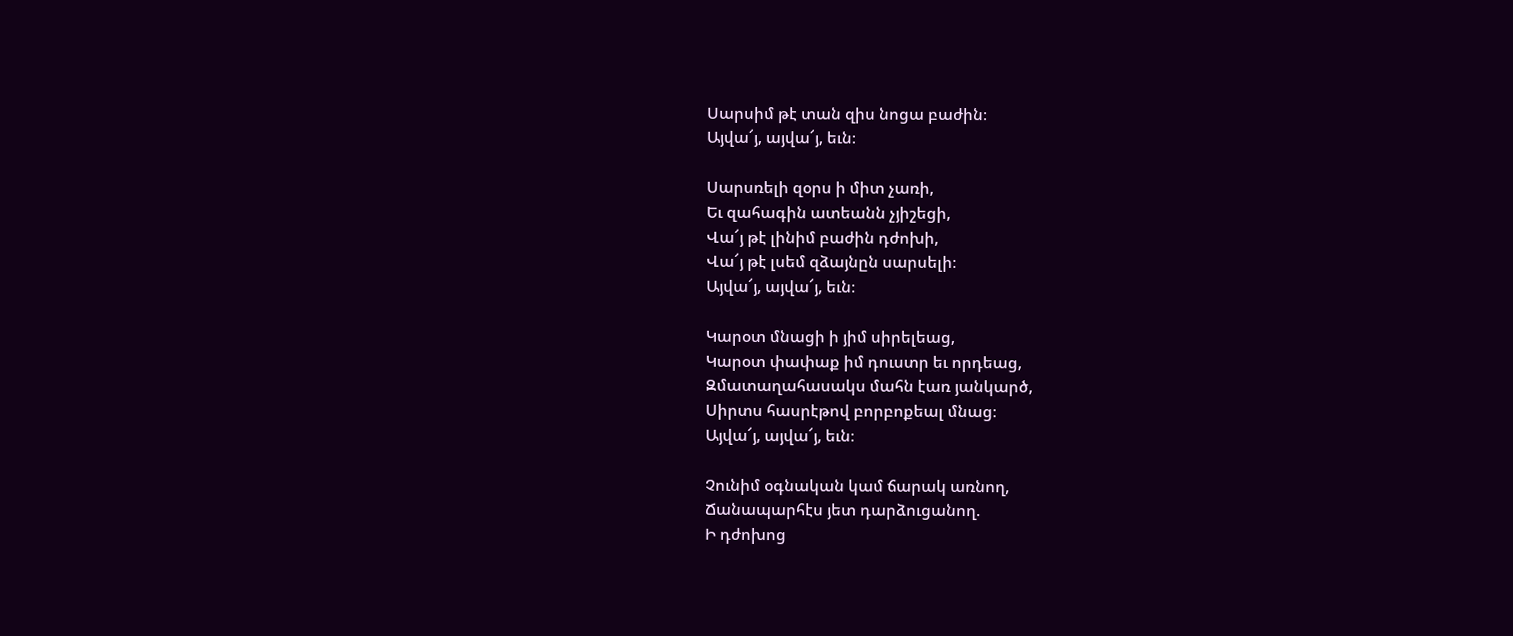Սարսիմ թէ տան զիս նոցա բաժին։
Այվա՜յ, այվա՜յ, եւն։

Սարսռելի զօրս ի միտ չառի,
Եւ զահագին ատեանն չյիշեցի,
Վա՜յ թէ լինիմ բաժին դժոխի,
Վա՜յ թէ լսեմ զձայնըն սարսելի։
Այվա՜յ, այվա՜յ, եւն։

Կարօտ մնացի ի յիմ սիրելեաց,
Կարօտ փափաք իմ դուստր եւ որդեաց,
Զմատաղահասակս մահն էառ յանկարծ,
Սիրտս հասրէթով բորբոքեալ մնաց։
Այվա՜յ, այվա՜յ, եւն։

Չունիմ օգնական կամ ճարակ առնող,
Ճանապարհէս յետ դարձուցանող.
Ի դժոխոց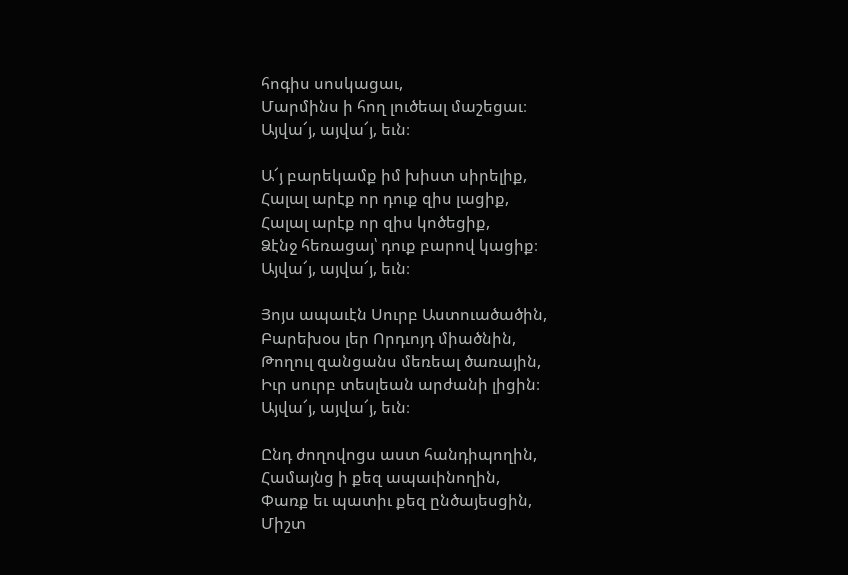հոգիս սոսկացաւ,
Մարմինս ի հող լուծեալ մաշեցաւ։
Այվա՜յ, այվա՜յ, եւն։

Ա՜յ բարեկամք իմ խիստ սիրելիք,
Հալալ արէք որ դուք զիս լացիք,
Հալալ արէք որ զիս կոծեցիք,
Ձէնջ հեռացայ՝ դուք բարով կացիք։
Այվա՜յ, այվա՜յ, եւն։

Յոյս ապաւէն Սուրբ Աստուածածին,
Բարեխօս լեր Որդւոյդ միածնին,
Թողուլ զանցանս մեռեալ ծառային,
Իւր սուրբ տեսլեան արժանի լիցին։
Այվա՜յ, այվա՜յ, եւն։

Ընդ ժողովոցս աստ հանդիպողին,
Համայնց ի քեզ ապաւինողին,
Փառք եւ պատիւ քեզ ընծայեսցին,
Միշտ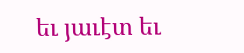եւ յաւէտ եւ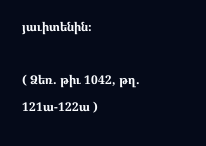յաւիտենին։

( Ձեռ. թիւ 1042, թղ. 121ա-122ա )